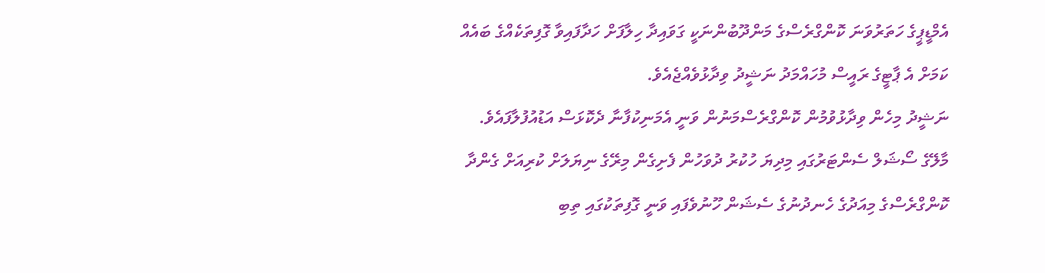އެމްޑީޕީގެ ހަތަރުވަނަ ކޮންގްރެސްގެ މަންދޫބުންނަކީ ގަވައިދާ ހިލާފަށް ހަދާފައިވާ ގޮފިތަކެއްގެ ބައެއް ކަމަށް އެ ޕާޓީގެ ރައީސް މުހައްމަދު ނަޝީދު ވިދާޅުވެއްޖެއެވެ.
ނަޝީދު މިހެން ވިދާޅުވުމުން ކޮންގްރެސްމަނުން ވަނީ އެމަނިކުފާނާ ދެކޮޅަސް އަޑުއުފުލާފައެވެ.
މާލޭގެ ސޯޝަލް ސެންޓަރުގައި މިދިޔަ ހުކުރު ދުވަހުން ފެށިގެން މިރޭގެ ނިޔަލަށް ކުރިއަށް ގެންދާ ކޮންގްރެސްގެ މިއަދުގެ ހެނދުނުގެ ސެޝަން ހޫނުވެފައި ވަނީ ގޮފިތަކުގައި ތިބި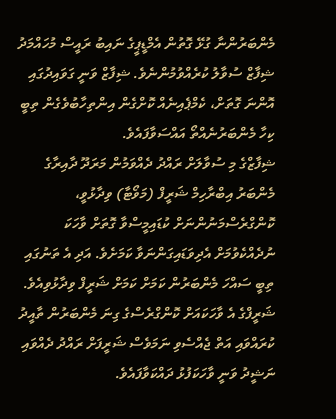މެންބަރުންނާ ގުޅޭ ގޮތުން އެމްޑީޕީގެ ނައިބު ރައީސް މުހައްމަދު ޝިފާޒް ސުވާލު ކުރެއްވުމުންނެވެ. ޝިފާޒް ވަނީ ގަވައިދުގައި އޮންނަ ގޮތަށް، ކެމްޕެއިނެއް ކޮށްގެން އިންތިހާބުވެގެން ތިބީ ކިހާ މެންބަރުނެއްތޯ އައްސަވާފައެވެ.
ޝިފާޒްގެ މި ސުވާލަށް ރައްދު ދެއްވަމުން މަރަދޫ ދާއިރާގެ މެންބަރު އިބްރާހިމް ޝަރީފް (މަވޯޓާ) ވިދާޅުވީ، ކޮންގްރެސްމަނުންނަށް ކުޑައިމީސްވާ ގޮތަށް ވާހަކަ ނުދެއްކެވުމަށް އެދިވަޑައިގަންނަވާ ކަމަށެވެ. އަދި އެ ތަނުގައި ތިބީ ސައްހަ މެންބަރުން ކަމަށް ކަމަށް ޝަރީފް ވިދާޅުވިއެވެ. ޝަރީފްގެ އެ ވާހަކައަށް ކޮންގްރެސްގެ ގިނަ މެންބަރުން ތާއީދު ކުރައްވައި އަތް ޖެއްސެވި ނަމަވެސް ޝަރީފަށް ރައްދު ދެއްވައި ނަޝީދު ވަނީ ވާހަކަފުޅު ދައްކަވާފައެވެ.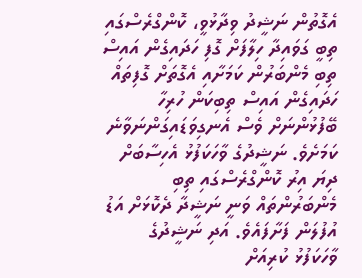އެގޮތުން ނަޝީދު ވިދާޅުވީ، ކޮންގްރެސްގައި ތިބީ ގަވައިދާ ހިލާފަށް ގޮފި ހަދައިގެން އައިސް ތިބި މެންބަރުން ކަމަށާއި އެގޮތަށް ގޮފިތައް ހަދައިގެން އައިސް ތިބިކަން ހުރިހާ ބޭފުޅުންނަށް ވެސް އެނގިވަޑައިގަންނަވާނެ ކަމަށެވެ. ނަޝީދުގެ ވާހަކަފުޅު އެހިސާބަށް ދިޔަ އިރު ކޮންގްރެސްގައި ތިބި މެންބަރުންތައް ވަނީ ނަޝީދާ ދެކޮޅަށް އަޑު އުފުލަން ފަށާފައެވެ. އަދި ނަޝީދުގެ ވާހަކަފުޅު ކުރިއަށް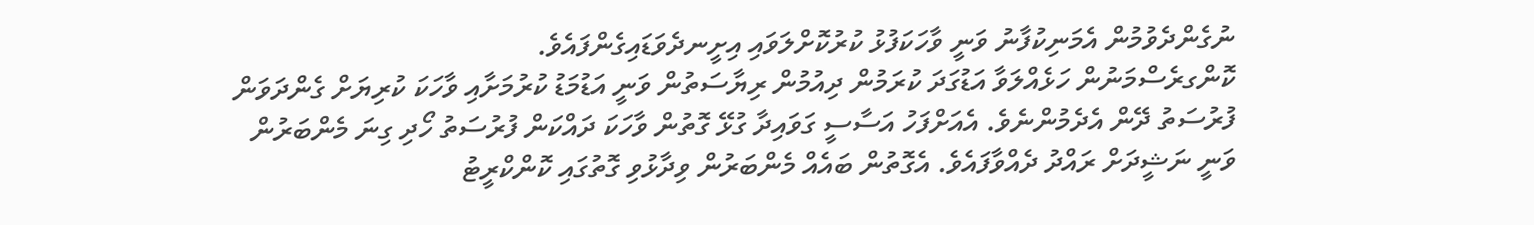ނުގެންދެވުމުން އެމަނިކުފާނު ވަނީ ވާހަކަފުޅު ކުރުކޮށްލަވައި އިށީނދެވަޑައިގެންފައެވެ.
ކޮންގރެސްމަނުން ހަޅެއްލަވާ އަޑުގަދަ ކުރަމުން ދިއުމުން ރިޔާސަތުން ވަނީ އަޑުމަޑު ކުރުމަށާއި ވާހަކަ ކުރިޔަށް ގެންދަވަން ފުރުސަތު ދޭން އެދެމުންނެވެ. އެއަށްފަހު އަސާސީ ގަވައިދާ ގުޅޭ ގޮތުން ވާހަކަ ދައްކަން ފުރުސަތު ހޯދި ގިނަ މެންބަރުން ވަނީ ނަޝީދަށް ރައްދު ދެއްވާފައެވެ. އެގޮތުން ބައެއް މެންބަރުން ވިދާޅުވި ގޮތުގައި ކޮންކްރީޓު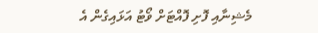މެޝިނާއި ފޮށި ފޮއްޓަށް ވޯޓު އަޅައިގެން އެ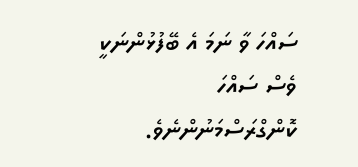ސައްހަ ވާ ނަމަ އެ ބޭފުޅުންނަކީ ވެސް ސައްހަ ކޮންގްރަސްމަނުންނެވެ.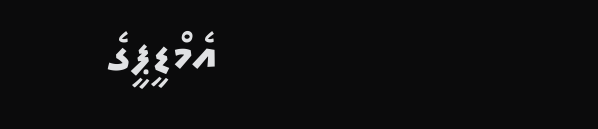އެމްޑީޕީގެ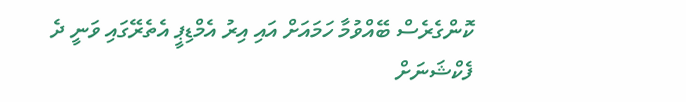ކޮންގެރެސް ބޭއްވުމާ ހަމައަށް އައި އިރު އެމްޑިޕީ އެތެރޭގައި ވަނީ ދެ ފެކްޝަނަށް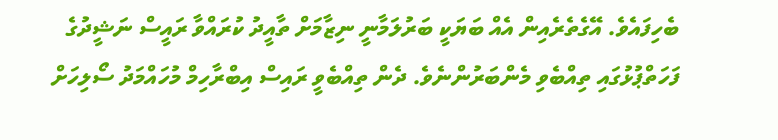ބެހިފައެވެ. އޭގެތެރެއިން އެއް ބަޔަކީ ބަރުލަމާނީ ނިޒާމަށް ތާއީދު ކުރައްވާ ރައީސް ނަޝީދުގެ ފަހަތްޕުޅުގައި ތިއްބެވި މެންބަރުންނެވެ. ދެން ތިއްބެވީ ރައިސް އިބްރާހިމް މުހައްމަދު ސޯލިހަށް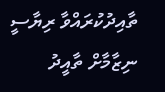ތާއިދުކުރައްވާ ރިޔާސީ ނިޒާމާށް ތާއީދު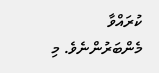ކުރައްވާ މެންބަރުންނެވެ. މި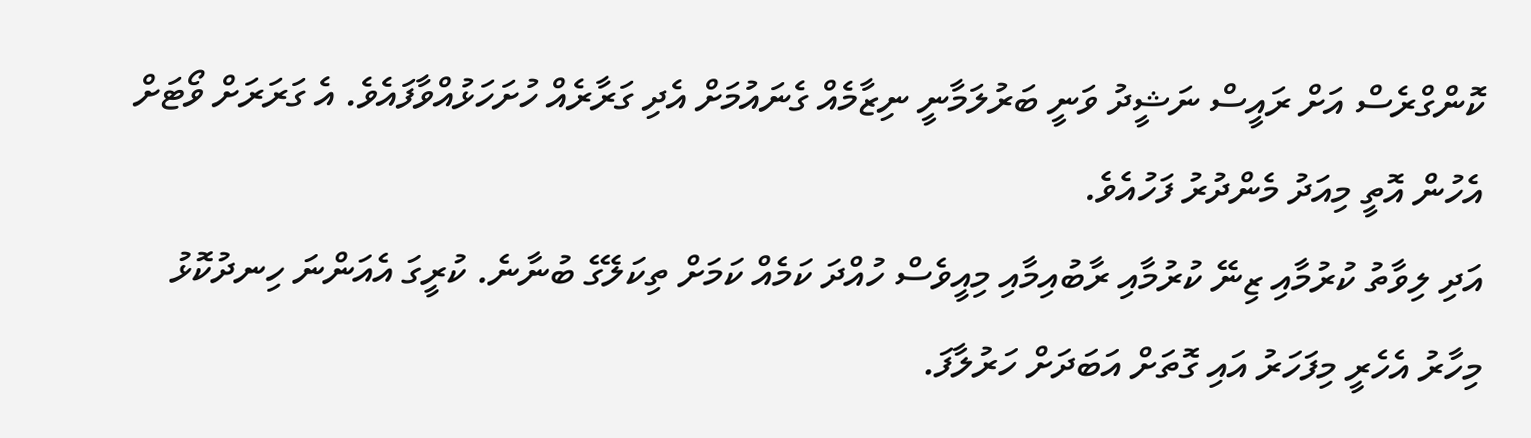ކޮންގްރެސް އަށް ރައީސް ނަޝީދު ވަނީ ބަރުލަމާނީ ނިޒާމެއް ގެނައުމަށް އެދި ގަރާރެއް ހުށަހަޅުއްވާފައެވެ. އެ ގަރަރަށް ވޯޓަށް އެހުން އޮތީ މިއަދު މެންދުރު ފަހުއެވެ.
އަދި ލިވާތު ކުރުމާއި ޒިނޭ ކުރުމާއި ރާބުއިމާއި މިއީވެސް ހުއްދަ ކަމެއް ކަމަށް ތިކަލޭގެ ބުނާނެ. ކުރީގަ އެއަންނަ ހިނދުކޮޅު މިހާރު އެހެރީ މިފަހަރު އައި ގޮތަށް އަބަދަށް ހަރުލާފަ.